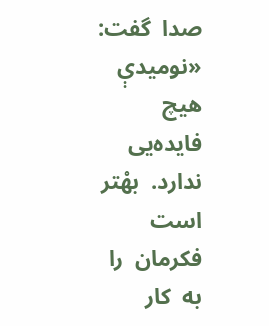صدا  گفت:  «نومیدې  هیچ  فایده‌یی  ندارد.  به۟تر  است  فکرمان  را  به  کار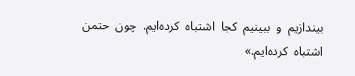بیندازیم  و  ببینیم  کجا  اشتباه  کرده‌ایم.  چون  حتمن  اشتباه  کرده‌ایم.»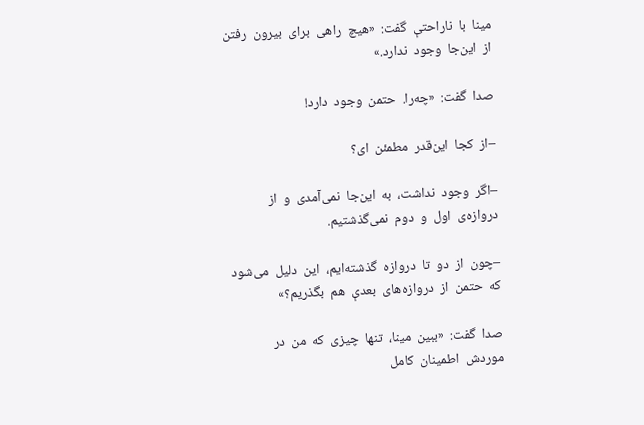مینا  با  ناراحتې  گفت:  «هیچ  راهی  برای  بیرون  رفتن  از  این‌جا  وجود  ندارد.»

صدا  گفت:  «چه‌را.  حتمن  وجود  دارد!

–از  کجا  این‌قدر  مطمئن  ای؟

–اگر  وجود  نداشت،  به  این‌جا  نمی‌آمدی  و  از  دروازه‌ی  اول  و  دوم  نمی‌گذشتیم.

–چون  از  دو  تا  دروازه  گذشته‌ایم،  این  دلیل  می‌شود  که  حتمن  از  دروازه‌های  بعدې  هم  بگذریم؟»

صدا  گفت:  «ببین  مینا،  تنها  چیزی  که  من  در  موردش  اطمینان  کامل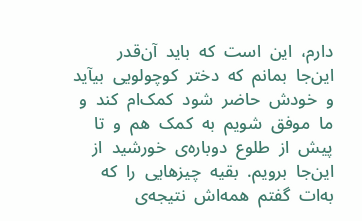دارم،  این  است  که  باید  آن‌قدر  این‌جا  بمانم  که  دختر  کوچولویی  بیآید  و  خودش  حاضر  شود  کمک‌ام  کند  و  ما  موفق  شویم  به  کمک  هم  و  تا  پیش  از  طلوع  دوباره‌ی  خورشید  از  این‌جا  برویم.  بقیه  چیزهایی  را  که  به‌ات  گفتم  همه‌اش  نتیجه‌ی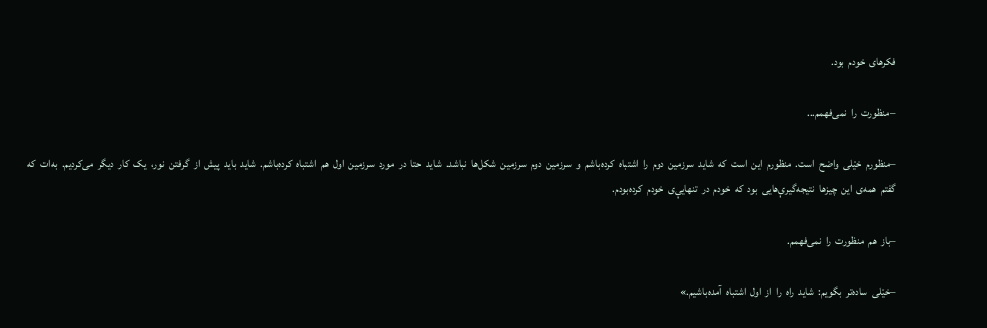فکرهای  خودم  بود.

–منظورت  را  نمی‌فهمم...

–منظورم  خی۟لی  واضح  است.  منظورم  این  است  که  شاید  سرزمین  دوم  را  اشتباه  کرده‌باشم  و  سرزمین  دوم  سرزمین  شکل‌ها  نباشد.  شاید  حتا  در  مورد  سرزمین  اول  هم  اشتباه  کرده‌باشم.  شاید  باید  پیش  از  گرفتن  نور،  یک  کار  دیگر  می‌کردیم.  به‌ات  که  گفتم  همه‌ی  این  چیزها  نتیجه‌گیرې‌هایی  بود  که  خودم  در  تنهایې‌ی  خودم  کرده‌بودم.

–باز  هم  منظورت  را  نمی‌فهمم.

–خی۟لی  ساده‌تر  بگویم:  شاید  راه  را  از  اول  اشتباه  آمده‌باشیم.»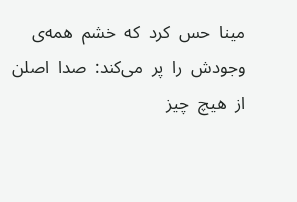مینا  حس  کرد  که  خشم  همه‌ی  وجودش  را  پر  می‌کند:  صدا  اصلن  از  هیچ  چیز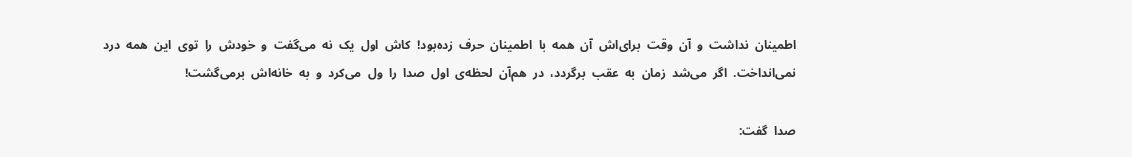اطمینان  نداشت  و  آن  وقت  برای‌اش  آن  همه  با  اطمینان  حرف  زده‌بود!  کاش  اول  یک  نه  می‌گفت  و  خودش  را  توی  این  همه  درد  نمی‌انداخت.  اگر  می‌شد  زمان  به  عقب  برگردد،  در  هم‌آن  لحظه‌ی  اول  صدا  را  ول  می‌کرد  و  به  خانه‌اش  برمی‌گشت!

صدا  گفت: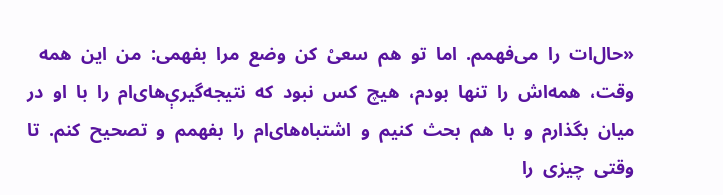«حال‌ات  را  می‌فهمم.  اما  تو  هم  سعی۟  کن  وضع  مرا  بفهمی:  من  این  همه  وقت،  همه‌اش  را  تنها  بودم،  هیچ  کس  نبود  که  نتیجه‌گیرې‌های‌ام  را  با  او  در  میان  بگذارم  و  با  هم  بحث  کنیم  و  اشتباه‌های‌ام  را  بفهمم  و  تصحیح  کنم.  تا  وقتی  چیزی  را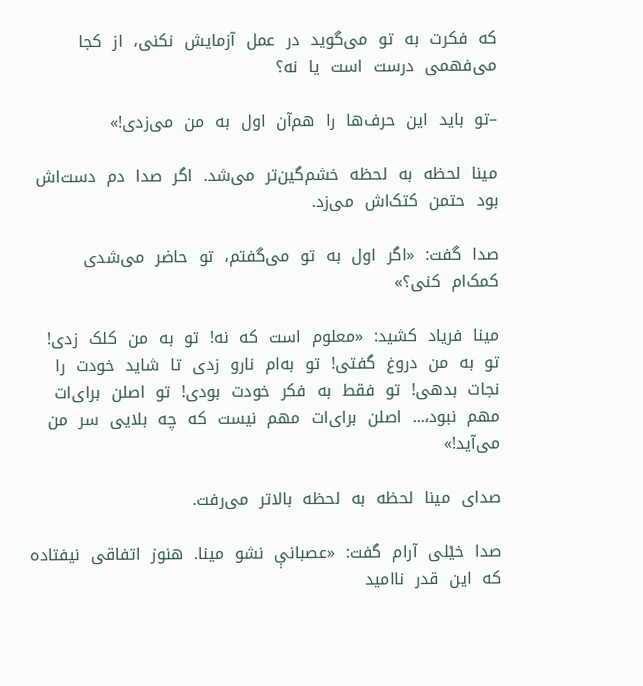که  فکرت  به  تو  می‌گوید  در  عمل  آزمایش  نکنی،  از  کجا  می‌فهمی  درست  است  یا  نه؟

–تو  باید  این  حرف‌ها  را  هم‌آن  اول  به  من  می‌زدی!»

مینا  لحظه  به  لحظه  خشم‌گین‌تر  می‌شد.  اگر  صدا  دم  دست‌اش  بود  حتمن  کتک‌اش  می‌زد.

صدا  گفت:  «اگر  اول  به  تو  می‌گفتم،  تو  حاضر  می‌شدی  کمک‌ام  کنی؟»

مینا  فریاد  کشید:  «معلوم  است  که  نه!  تو  به  من  کلک  زدی!  تو  به  من  دروغ  گفتی!  تو  به‌ام  نارو  زدی  تا  شاید  خودت  را  نجات  بدهی!  تو  فقط  به  فکر  خودت  بودی!  تو  اصلن  برای‌ات  مهم  نبود،...  اصلن  برای‌ات  مهم  نیست  که  چه  بلایی  سر  من  می‌آید!»

صدای  مینا  لحظه  به  لحظه  بالاتر  می‌رفت.

صدا  خی۟لی  آرام  گفت:  «عصبانې  نشو  مینا.  هنوز  اتفاقی  نیفتاده  که  این  قدر  ناامید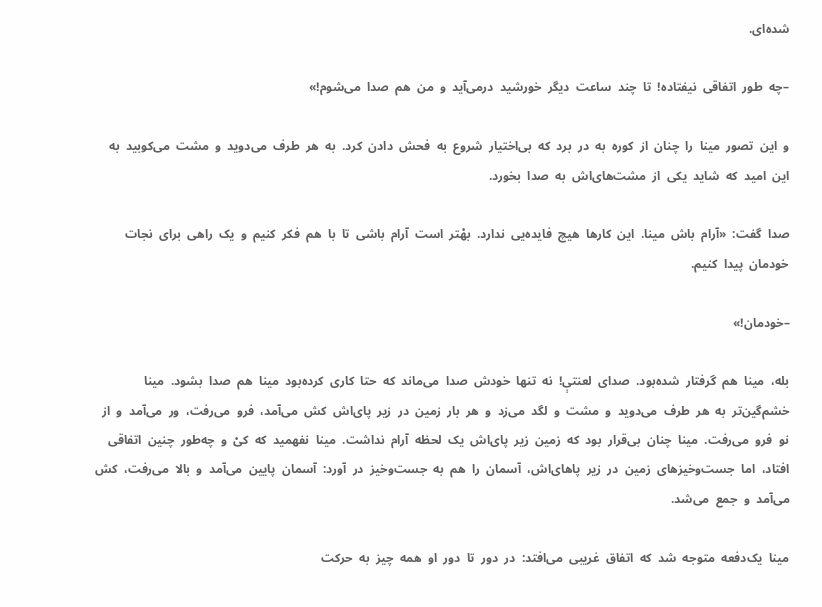شده‌ای.

–چه  طور  اتفاقی  نیفتاده!  تا  چند  ساعت  دیگر  خورشید  درمی‌آید  و  من  هم  صدا  می‌شوم!»

و  این  تصور  مینا  را  چنان  از  کوره  به  در  برد  که  بی‌اختیار  شروع  به  فحش  دادن  کرد.  به  هر  طرف  می‌دوید  و  مشت  می‌کوبید  به  این  امید  که  شاید  یکی  از  مشت‌های‌اش  به  صدا  بخورد.

صدا  گفت:  «آرام  باش  مینا.  این  کارها  هیچ  فایده‌یی  ندارد.  به۟تر  است  آرام  باشی  تا  با  هم  فکر  کنیم  و  یک  راهی  برای  نجات  خودمان  پیدا  کنیم.

–خودمان!»

بله،  مینا  هم  گرفتار  شده‌بود.  صدای  لعنتې!  نه  تنها  خودش  صدا  می‌ماند  که  حتا  کاری  کرده‌بود  مینا  هم  صدا  بشود.  مینا  خشم‌گین‌تر  به  هر  طرف  می‌دوید  و  مشت  و  لگد  می‌زد  و  هر  بار  زمین  در  زیر  پای‌اش  کش  می‌آمد،  فرو  می‌رفت،  ور  می‌آمد  و  از  نو  فرو  می‌رفت.  مینا  چنان  بی‌قرار  بود  که  زمین  زیر  پای‌اش  یک  لحظه  آرام  نداشت.  مینا  نفهمید  که  کی۟  و  چه‌طور  چنین  اتفاقی  افتاد،  اما  جست‌وخیزهای  زمین  در  زیر  پاهای‌اش،  آسمان  را  هم  به  جست‌وخیز  در  آورد:  آسمان  پایین  می‌آمد  و  بالا  می‌رفت،  کش  می‌آمد  و  جمع  می‌شد.

مینا  یک‌دفعه  متوجه  شد  که  اتفاق  غریبی  می‌افتد:  در  دور  تا  دور  او  همه  چیز  به  حرکت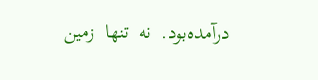درآمده‌بود.  نه  تنها  زمین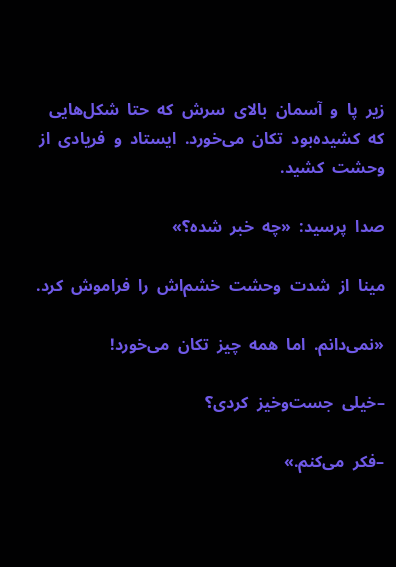زیر  پا  و  آسمان  بالای  سرش  که  حتا  شکل‌هایی  که  کشیده‌بود  تکان  می‌خورد.  ایستاد  و  فریادی  از  وحشت  کشید.

صدا  پرسید:  «چه  خبر  شده؟»

مینا  از  شدت  وحشت  خشم‌اش  را  فراموش  کرد.

«نمی‌دانم.  اما  همه  چیز  تکان  می‌خورد!

–خیلی  جست‌وخیز  کردی؟

–فکر  می‌کنم.»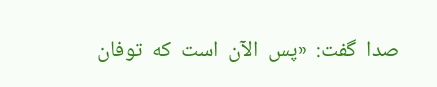صدا  گفت:  «پس  الآن  است  که  توفان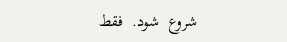شروع  شود.  فقط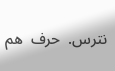نترس.  حرف  هم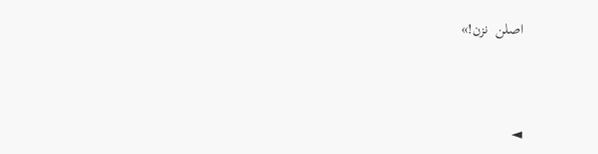اصلن  نزن!»



◄